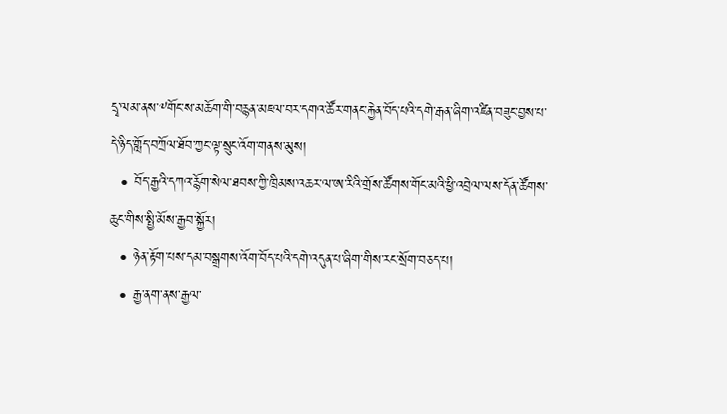དྲྭ་ལམ་ནས་༸གོང་ས་མཆོག་གི་བརྙན་མཇལ་བར་དགའ་ཚོར་གནང་རྐྱེན་བོད་པའི་དགེ་རྒན་ཞིག་འཛིན་བཟུང་བྱས་པ་དེ་ཉིད་གློད་བཀྲོལ་ཐོབ་ཀྱང་ལྟ་སྲུང་འོག་གནས་མུས།
  • བོད་རྒྱའི་དཀའ་རྙོག་སེལ་ཐབས་ཀྱི་ཁྲིམས་འཆར་ལ་ཨ་རིའི་གྲོས་ཚོགས་གོང་མའི་ཕྱི་འབྲེལ་ལས་དོན་ཚོགས་ཆུང་གིས་སྤྱི་མོས་རྒྱབ་སྐྱོར།
  • ཉེན་རྟོག་པས་དམ་བསྒྲགས་འོག་བོད་པའི་དགེ་འདུན་པ་ཞིག་གིས་རང་སྲོག་བཅད་པ།
  • རྒྱ་ནག་ནས་རྒྱལ་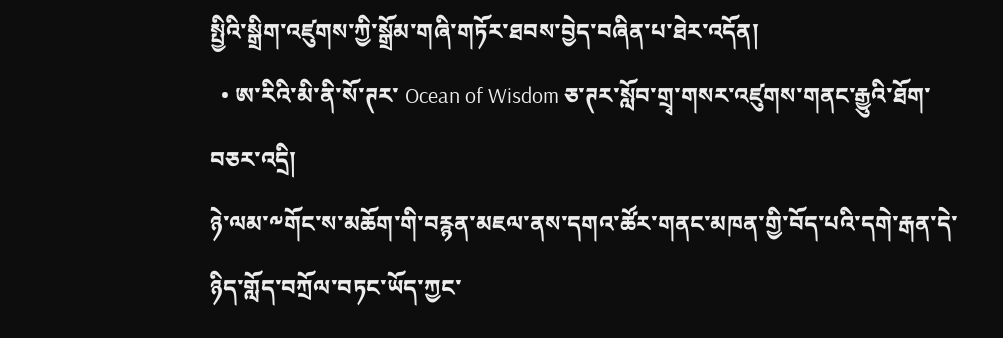སྤྱིའི་སྒྲིག་འཛུགས་ཀྱི་སྒྲོམ་གཞི་གཏོར་ཐབས་བྱེད་བཞིན་པ་ཐེར་འདོན།
  • ཨ་རིའི་མི་ནི་སོ་ཊར་ Ocean of Wisdom ཅ་ཊར་སློབ་གྲྭ་གསར་འཛུགས་གནང་རྒྱུའི་ཐོག་བཅར་འདྲི།
ཉེ་ལམ་༸གོང་ས་མཆོག་གི་བརྙན་མཇལ་ནས་དགའ་ཚོར་གནང་མཁན་གྱི་བོད་པའི་དགེ་རྒན་དེ་ཉིད་གློད་བཀྲོལ་བཏང་ཡོད་ཀྱང་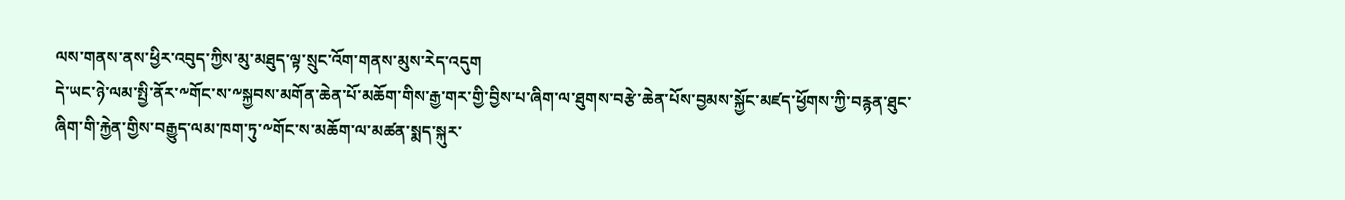ལས་གནས་ནས་ཕྱིར་འབུད་ཀྱིས་མུ་མཐུད་ལྟ་སྲུང་འོག་གནས་མུས་རེད་འདུག
དེ་ཡང་ཉེ་ལམ་སྤྱི་ནོར་༸གོང་ས་༸སྐྱབས་མགོན་ཆེན་པོ་མཆོག་གིས་རྒྱ་གར་གྱི་བྱིས་པ་ཞིག་ལ་ཐུགས་བརྩེ་ཆེན་པོས་བྱམས་སྐྱོང་མཛད་ཕྱོགས་ཀྱི་བརྙན་ཐུང་ཞིག་གི་རྐྱེན་གྱིས་བརྒྱུད་ལམ་ཁག་ཏུ་༸གོང་ས་མཆོག་ལ་མཚན་སྨད་སྐུར་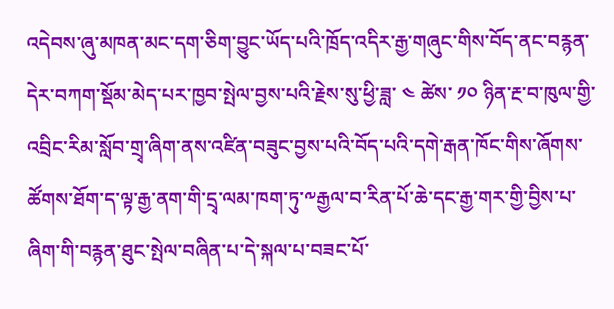འདེབས་ཞུ་མཁན་མང་དག་ཅིག་བྱུང་ཡོད་པའི་ཁྲོད་འདིར་རྒྱ་གཞུང་གིས་བོད་ནང་བརྙན་དེར་བཀག་སྡོམ་མེད་པར་ཁྱབ་སྤེལ་བྱས་པའི་རྗེས་སུ་ཕྱི་ཟླ་ ༤ ཚེས་ ༡༠ ཉིན་རྔ་བ་ཁུལ་གྱི་འབྲིང་རིམ་སློབ་གྲྭ་ཞིག་ནས་འཛིན་བཟུང་བྱས་པའི་བོད་པའི་དགེ་རྒན་ཁོང་གིས་ཞོགས་ཚོགས་ཐོག་ད་ལྟ་རྒྱ་ནག་གི་དྲྭ་ལམ་ཁག་ཏུ་༸རྒྱལ་བ་རིན་པོ་ཆེ་དང་རྒྱ་གར་གྱི་བྱིས་པ་ཞིག་གི་བརྙན་ཐུང་སྤེལ་བཞིན་པ་དེ་སྐལ་པ་བཟང་པོ་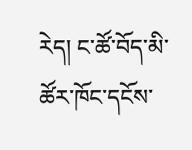རེད། ང་ཚོ་བོད་མི་ཚོར་ཁོང་དངོས་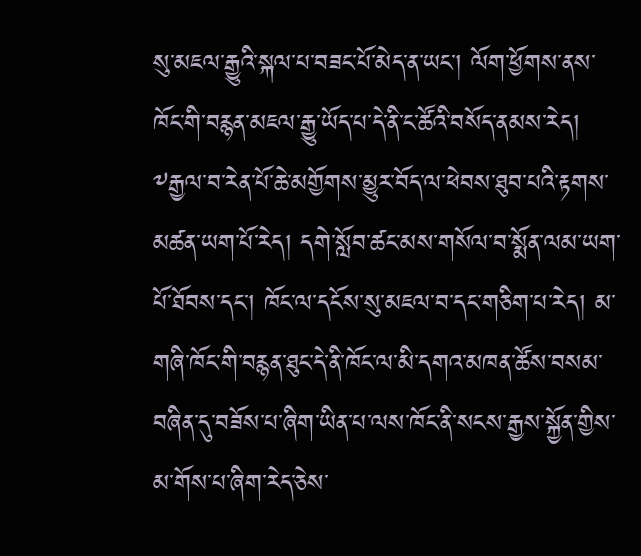སུ་མཇལ་རྒྱུའི་སྐལ་པ་བཟང་པོ་མེད་ན་ཡང་། ལོག་ཕྱོགས་ནས་ཁོང་གི་བརྙན་མཇལ་རྒྱུ་ཡོད་པ་དེ་ནི་ང་ཚོའི་བསོད་ནམས་རེད། ༸རྒྱལ་བ་རེན་པོ་ཆེ་མགྱོགས་མྱུར་བོད་ལ་ཕེབས་ཐུབ་པའི་རྟགས་མཚན་ཡག་པོ་རེད། དགེ་སློབ་ཚང་མས་གསོལ་བ་སྨོན་ལམ་ཡག་པོ་ཐོབས་དང་། ཁོང་ལ་དངོས་སུ་མཇལ་བ་དང་གཅིག་པ་རེད། མ་གཞི་ཁོང་གི་བརྙན་ཐུང་དེ་ནི་ཁོང་ལ་མི་དགའ་མཁན་ཚོས་བསམ་བཞིན་དུ་བཟོས་པ་ཞིག་ཡིན་པ་ལས་ཁོང་ནི་སངས་རྒྱས་སྐྱོན་གྱིས་མ་གོས་པ་ཞིག་རེད་ཅེས་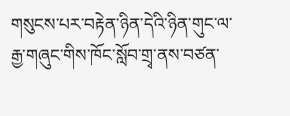གསུངས་པར་བརྟེན་ཉིན་དེའི་ཉིན་གུང་ལ་རྒྱ་གཞུང་གིས་ཁོང་སློབ་གྲྭ་ནས་བཙན་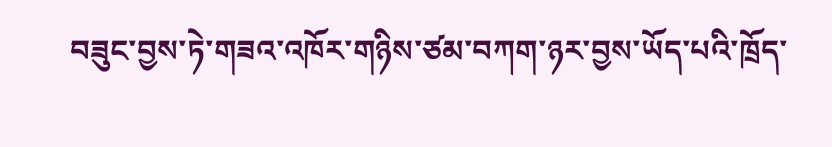བཟུང་བྱས་ཏེ་གཟའ་འཁོར་གཉིས་ཙམ་བཀག་ཉར་བྱས་ཡོད་པའི་ཁྲོད་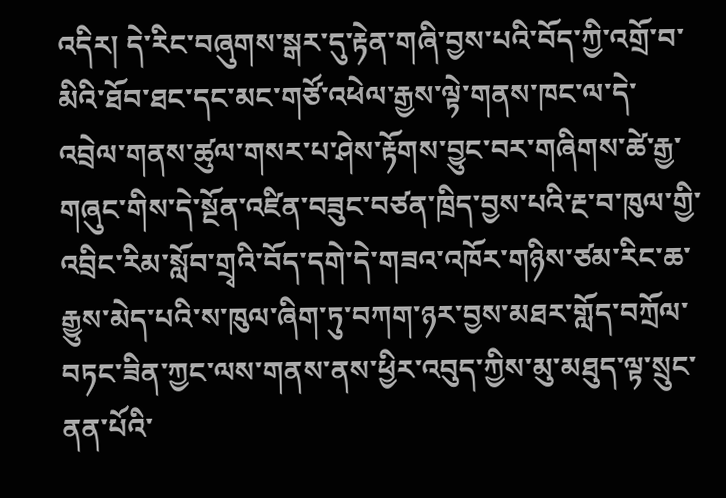འདིར། དེ་རིང་བཞུགས་སྒར་དུ་རྟེན་གཞི་བྱས་པའི་བོད་ཀྱི་འགྲོ་བ་མིའི་ཐོབ་ཐང་དང་མང་གཙོ་འཕེལ་རྒྱས་ལྟེ་གནས་ཁང་ལ་དེ་འབྲེལ་གནས་ཚུལ་གསར་པ་ཤེས་རྟོགས་བྱུང་བར་གཞིགས་ཚེ་རྒྱ་གཞུང་གིས་དེ་སྔོན་འཛིན་བཟུང་བཙན་ཁྲིད་བྱས་པའི་རྔ་བ་ཁུལ་གྱི་འབྲིང་རིམ་སློབ་གྲྭའི་བོད་དགེ་དེ་གཟའ་འཁོར་གཉིས་ཙམ་རིང་ཆ་རྒྱུས་མེད་པའི་ས་ཁུལ་ཞིག་ཏུ་བཀག་ཉར་བྱས་མཐར་གློད་བཀྲོལ་བཏང་ཟིན་ཀྱང་ལས་གནས་ནས་ཕྱིར་འབུད་ཀྱིས་མུ་མཐུད་ལྟ་སྲུང་ནན་པོའི་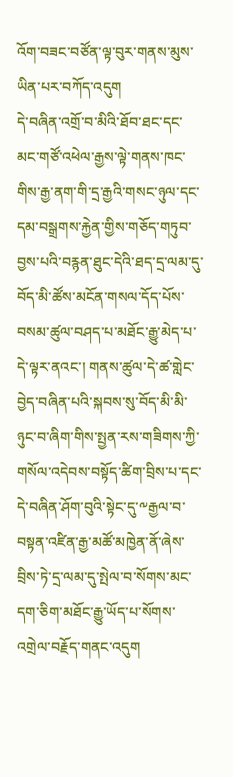འོག་བཟང་བཙོན་ལྟ་བུར་གནས་མུས་ཡིན་པར་བཀོད་འདུག
དེ་བཞིན་འགྲོ་བ་མིའི་ཐོབ་ཐང་དང་མང་གཙོ་འཕེལ་རྒྱས་ལྟེ་གནས་ཁང་གིས་རྒྱ་ནག་གི་དྲ་རྒྱའི་གསང་ཉུལ་དང་དམ་བསྒྲགས་རྐྱེན་གྱིས་གཅོད་གཏུབ་བྱས་པའི་བརྙན་ཐུང་དེའི་ཐད་དྲ་ལམ་དུ་བོད་མི་ཚོས་མངོན་གསལ་དོད་པོས་བསམ་ཚུལ་བཤད་པ་མཐོང་རྒྱུ་མེད་པ་དེ་ལྟར་ནའང་། གནས་ཚུལ་དེ་ཚ་གླེང་བྱེད་བཞིན་པའི་སྐབས་སུ་བོད་མི་མི་ཉུང་བ་ཞིག་གིས་སྤྱན་རས་གཟིགས་ཀྱི་གསོལ་འདེབས་བསྟོད་ཚིག་བྲིས་པ་དང་དེ་བཞིན་ཤོག་བུའི་སྟེང་དུ་༸རྒྱལ་བ་བསྟན་འཛིན་རྒྱ་མཚོ་མཁྱེན་ནོ་ཞེས་བྲིས་ཏེ་དྲ་ལམ་དུ་སྤེལ་བ་སོགས་མང་དག་ཅིག་མཐོང་རྒྱུ་ཡོད་པ་སོགས་འགྲེལ་བརྗོད་གནང་འདུག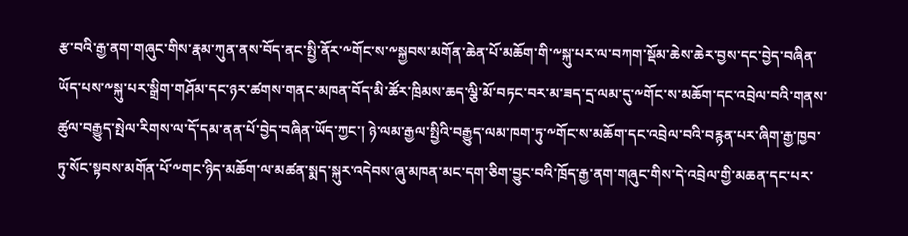རྩ་བའི་རྒྱ་ནག་གཞུང་གིས་རྣམ་ཀུན་ནས་བོད་ནང་སྤྱི་ནོར་༸གོང་ས་༸སྐྱབས་མགོན་ཆེན་པོ་མཆོག་གི་༸སྐུ་པར་ལ་བཀག་སྡོམ་ཆེས་ཆེར་བྱས་དང་བྱེད་བཞིན་ཡོད་པས་༸སྐུ་པར་སྒྲིག་གཤོམ་དང་ཉར་ཚགས་གནང་མཁན་བོད་མི་ཚོར་ཁྲིམས་ཆད་ལྕི་མོ་བཏང་བར་མ་ཟད་དྲ་ལམ་དུ་༸གོང་ས་མཆོག་དང་འབྲེལ་བའི་གནས་ཚུལ་བརྒྱུད་སྤེལ་རིགས་ལ་དོ་དམ་ནན་པོ་བྱེད་བཞིན་ཡོད་ཀྱང་། ཉེ་ལམ་རྒྱལ་སྤྱིའི་བརྒྱུད་ལམ་ཁག་ཏུ་༸གོང་ས་མཆོག་དང་འབྲེལ་བའི་བརྙན་པར་ཞིག་རྒྱ་ཁྱབ་ཏུ་སོང་སྟབས་མགོན་པོ་༸གང་ཉིད་མཆོག་ལ་མཚན་སྨད་སྐུར་འདེབས་ཞུ་མཁན་མང་དག་ཅིག་བྱུང་བའི་ཁྲོད་རྒྱ་ནག་གཞུང་གིས་དེ་འབྲེལ་གྱི་མཆན་དང་པར་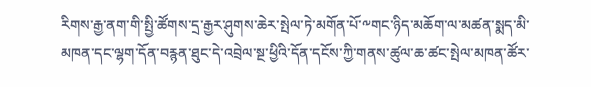རིགས་རྒྱ་ནག་གི་སྤྱི་ཚོགས་དྲ་རྒྱར་ཤུགས་ཆེར་སྤེལ་ཏེ་མགོན་པོ་༸གང་ཉིད་མཆོག་ལ་མཚན་སྨད་མི་མཁན་དང་ལྷག་དོན་བརྙན་ཐུང་དེ་འབྲེལ་སྔ་ཕྱིའི་དོན་དངོས་ཀྱི་གནས་ཚུལ་ཆ་ཚང་སྤེལ་མཁན་ཚོར་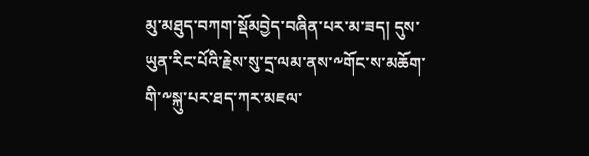མུ་མཐུད་བཀག་སྡོམབྱེད་བཞིན་པར་མ་ཟད། དུས་ཡུན་རིང་པོའི་རྗེས་སུ་དྲ་ལམ་ནས་༸གོང་ས་མཆོག་གི་༸སྐུ་པར་ཐད་ཀར་མཇལ་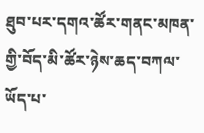ཐུབ་པར་དགའ་ཚོར་གནང་མཁན་གྱི་བོད་མི་ཚོར་ཉེས་ཆད་བཀལ་ཡོད་པ་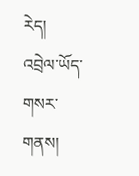རེད།
འབྲེལ་ཡོད་གསར་གནས།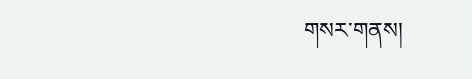གསར་གནས།